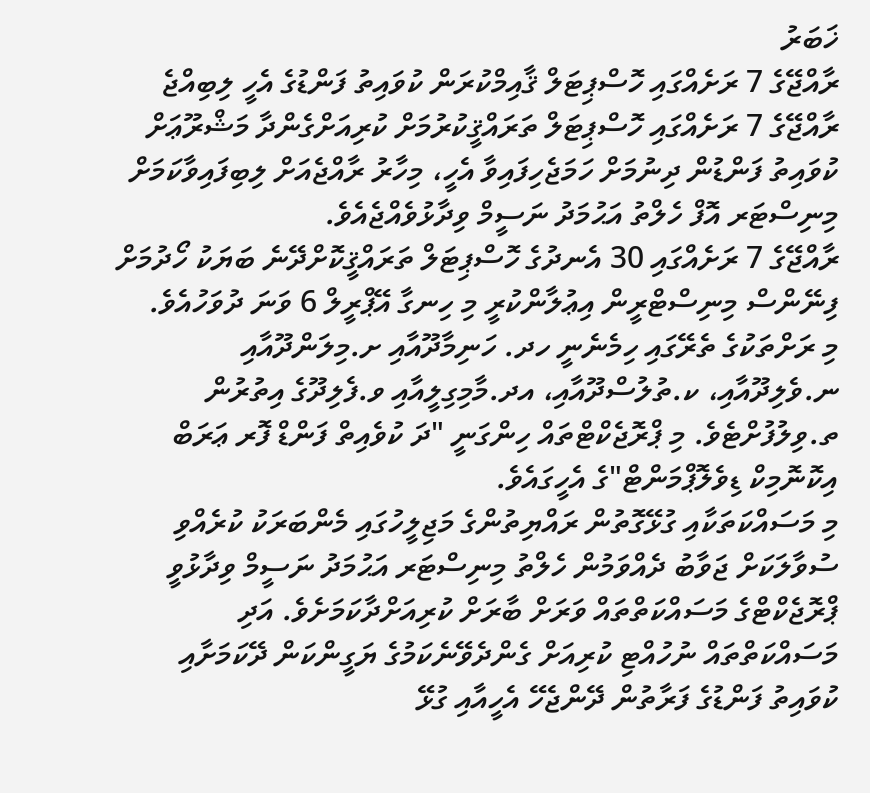ޚަބަރު
ރާއްޖޭގެ 7 ރަށެއްގައި ހޮސްޕިޓަލް ޤާއިމްކުރަން ކުވައިތު ފަންޑުގެ އެހީ ލިބިއްޖެ
ރާއްޖޭގެ 7 ރަށެއްގައި ހޮސްޕިޓަލް ތަރައްޤީކުރުމަށް ކުރިއަށްގެންދާ މަޝްރޫޢަށް ކުވައިތު ފަންޑުން ދިނުމަށް ހަމަޖެހިފައިވާ އެހީ، މިހާރު ރާއްޖެއަށް ލިބިފައިވާކަމަށް މިނިސްޓަރ އޮފް ހެލްތު އަޙުމަދު ނަސީމް ވިދާޅުވެއްޖެއެވެ.
ރާއްޖޭގެ 7 ރަށެއްގައި 30 އެނދުގެ ހޮސްޕިޓަލް ތަރައްޤީކޮށްދޭނެ ބަޔަކު ހޯދުމަށް ފިނޭންސް މިނިސްޓްރީން އިޢުލާންކުރީ މި ހިނގާ އޭޕްރީލް 6 ވަނަ ދުވަހުއެވެ.
މި ރަށްތަކުގެ ތެރޭގައި ހިމެނެނީ ހދ. ހަނިމާދޫއާއި ށ.މިލަންދޫއާއި ނ.ވެލިދޫއާއި، ކ.ތުލުސްދޫއާއި، އދ.މާމިގިލީއާއި ވ.ފެލިދޫގެ އިތުރުން ތ.ވިލުފުށްޓެވެ. މި ޕްރޮޖެކްޓްތައް ހިންގަނީ "ދަ ކުވެއިތް ފަންޑް ފޮރ ޢަރަބް އިކޮނޮމިކް ޑިވެލޮޕްމަންޓް"ގެ އެހީގައެވެ.
މި މަސައްކަތަކާއި ގުޅޭގޮތުން ރައްޔިތުންގެ މަޖިލީހުގައި މެންބަރަކު ކުރެއްވި ސުވާލަކަށް ޖަވާބު ދެއްވަމުން ހެލްތު މިނިސްޓަރ އަޙުމަދު ނަސީމް ވިދާޅުވީ ޕްރޮޖެކްޓްގެ މަސައްކަތްތައް ވަރަށް ބާރަށް ކުރިއަށްދާކަމަށެވެ. އަދި މަސައްކަތްތައް ނުހުއްޓި ކުރިއަށް ގެންދެވޭނެކަމުގެ ޔަގީންކަން ދޭކަމަށާއި ކުވައިތު ފަންޑުގެ ފަރާތުން ދޭންޖެހޭ އެހީއާއި ގުޅޭ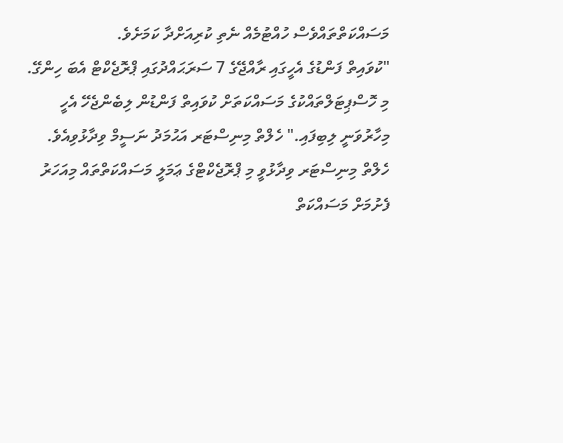މަސައްކަތްތައްވެސް ހުއްޓުމެއް ނެތި ކުރިއަށްދާ ކަމަށެވެ.
"ކުވައިތް ފަންޑުގެ އެހީގައި ރާއްޖޭގެ 7 ސަރަޙައްދުގައި ޕްރޮޖެކްޓް އެބަ ހިންގޭ. މި ހޮސްޕިޓަލްތައްކުގެ މަސައްކަތަށް ކުވައިތް ފަންޑުން ލިބެންޖެހޭ އެހީ މިހާރުވަނީ ލިބިފައި." ހެލްތް މިނިސްޓަރ އަޙުމަދު ނަސީމް ވިދާޅުވިއެވެ.
ހެލްތް މިނިސްޓަރ ވިދާޅުވީ މި ޕްރޮޖެކްޓްގެ ޢަމަލީ މަސައްކަތްތައް މިއަހަރު ފެށުމަށް މަސައްކަތް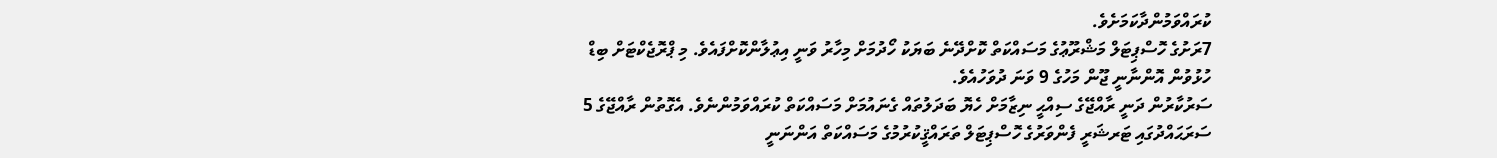ކުރައްވަމުންދާކަމަށެވެ.
7ރަށުގެ ހޮސްޕިޓަލް މަޝްރޫޢުގެ މަސައްކަތް ކޮށްދޭނެ ބަޔަކު ހޯދުމަށް މިހާރު ވަނީ އިޢުލާންކޮށްފައެވެ. މި ޕްރޮޖެކްޓަށް ބިޑް ހުޅުވުން އޮންނާނީ ޖޫން މަހުގެ 9 ވަނަ ދުވަހުއެވެ.
ސަރުކާރުން ދަނީ ރާއްޖޭގެ ސިއްޙީ ނިޒާމަށް ހެޔޮ ބަދަލުތައް ގެނައުމަށް މަސައްކަތް ކުރައްވަމުންނެވެ. އެގޮތުން ރާއްޖޭގެ 5 ސަރަޙައްދުގައި ޓަރޝަރީ ފެންވަރުގެ ހޮސްޕިޓަލް ތަރައްޤީކުރުމުގެ މަސައްކަތް އަންނަނީ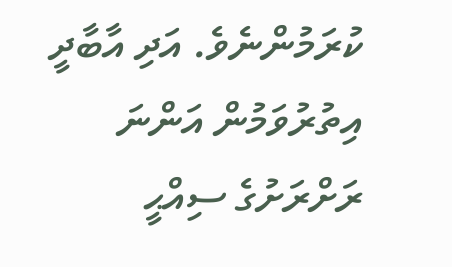ކުރަމުންނެވެ. އަދި އާބާދީ އިތުރުވަމުން އަންނަ ރަށްރަށުގެ ސިއްޙީ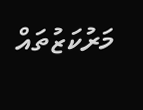މަރުކަޒުތައް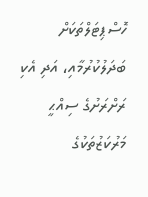ހޮސްޕިޓަލްތަކަށް ބަދަލުކުރުމާއި، އަދި އެކި ރަށްރަށުގެ ސިއްޙީ މަރުކަޒުތަކުގެ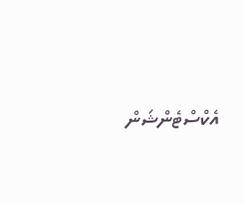އެކްސްޓެންޝަން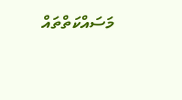މަސައްކަތްތައް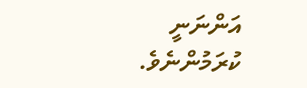އަންނަނީ ކުރަމުންނެވެ.